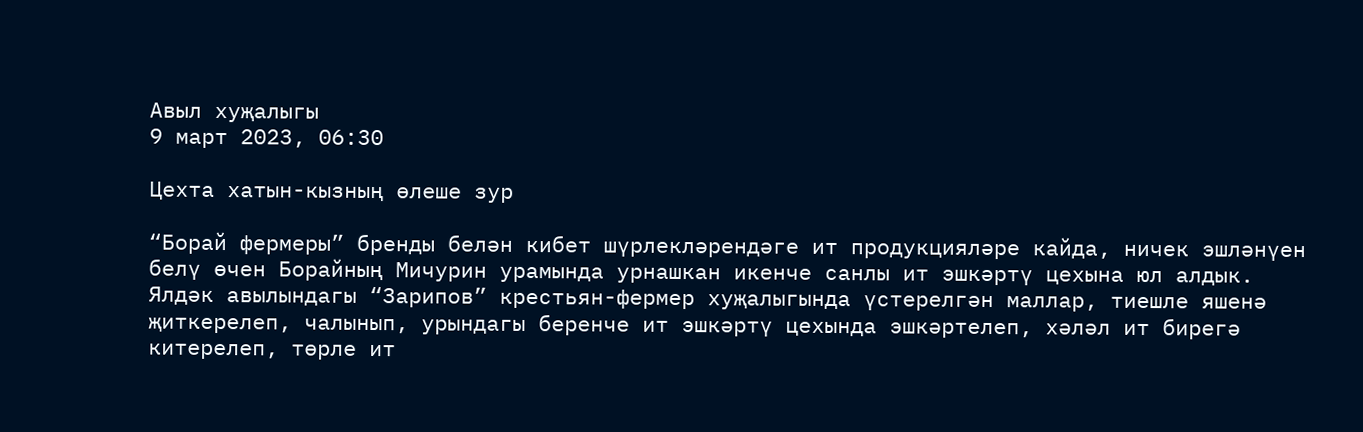Авыл хуҗалыгы
9 март 2023, 06:30

Цехта хатын-кызның өлеше зур

“Борай фермеры” бренды белән кибет шүрлекләрендәге ит продукцияләре кайда, ничек эшләнүен белү өчен Борайның Мичурин урамында урнашкан икенче санлы ит эшкәртү цехына юл алдык. Ялдәк авылындагы “Зарипов” крестьян-фермер хуҗалыгында үстерелгән маллар, тиешле яшенә җиткерелеп, чалынып, урындагы беренче ит эшкәртү цехында эшкәртелеп, хәләл ит бирегә китерелеп, төрле ит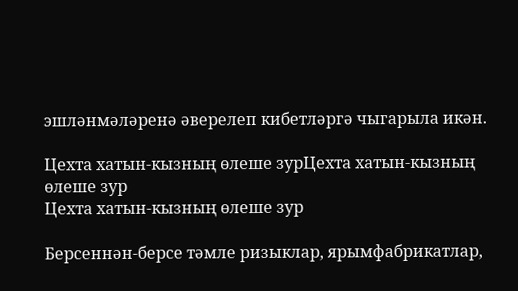эшләнмәләренә әверелеп кибетләргә чыгарыла икән.

Цехта хатын-кызның өлеше зурЦехта хатын-кызның өлеше зур
Цехта хатын-кызның өлеше зур

Берсеннән-берсе тәмле ризыклар, ярымфабрикатлар,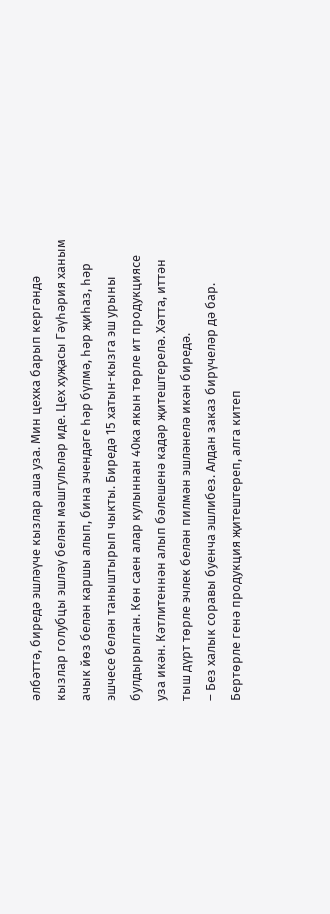әлбәттә, биредә эшләүче кызлар аша уза. Мин цехка барып кергәндә кызлар голубцы эшләү белән мәшгульләр иде. Цех хуҗасы Гәүһәрия ханым ачык йөз белән каршы алып, бина эчендәге һәр бүлмә, һәр җиһаз, һәр эшчесе белән таныштырып чыкты. Биредә 15 хатын-кызга эш урыны булдырылган. Көн саен алар кулыннан 40ка якын төрле ит продукциясе уза икән. Кәтлитеннән алып бәлешенә кадәр җитештерелә. Хәтта, иттән тыш дүрт төрле эчлек белән пилмән эшләнелә икән биредә.
– Без халык соравы буенча эшлибез. Алдан заказ бирүчеләр дә бар. Бертөрле генә продукция җитештереп, алга китеп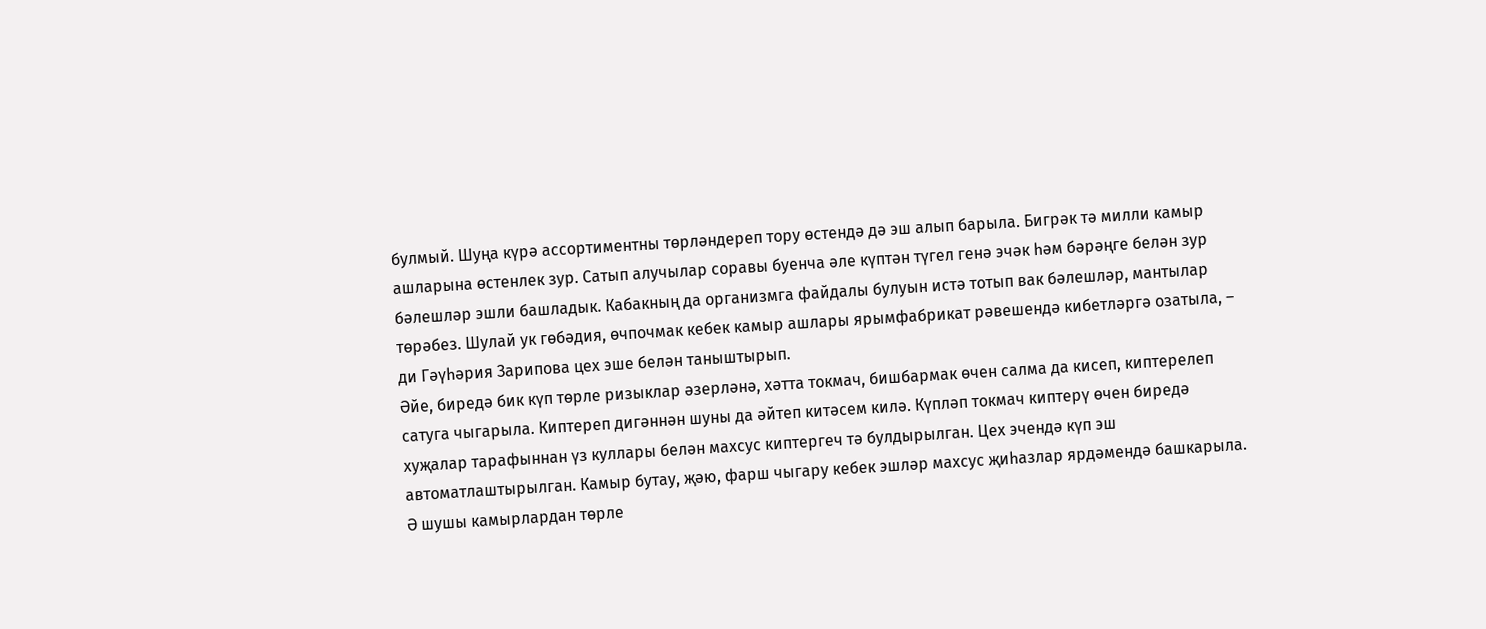булмый. Шуңа күрә ассортиментны төрләндереп тору өстендә дә эш алып барыла. Бигрәк тә милли камыр ашларына өстенлек зур. Сатып алучылар соравы буенча әле күптән түгел генә эчәк һәм бәрәңге белән зур бәлешләр эшли башладык. Кабакның да организмга файдалы булуын истә тотып вак бәлешләр, мантылар төрәбез. Шулай ук гөбәдия, өчпочмак кебек камыр ашлары ярымфабрикат рәвешендә кибетләргә озатыла, – ди Гәүһәрия Зарипова цех эше белән таныштырып.
Әйе, биредә бик күп төрле ризыклар әзерләнә, хәтта токмач, бишбармак өчен салма да кисеп, киптерелеп сатуга чыгарыла. Киптереп дигәннән шуны да әйтеп китәсем килә. Күпләп токмач киптерү өчен биредә хуҗалар тарафыннан үз куллары белән махсус киптергеч тә булдырылган. Цех эчендә күп эш автоматлаштырылган. Камыр бутау, җәю, фарш чыгару кебек эшләр махсус җиһазлар ярдәмендә башкарыла. Ә шушы камырлардан төрле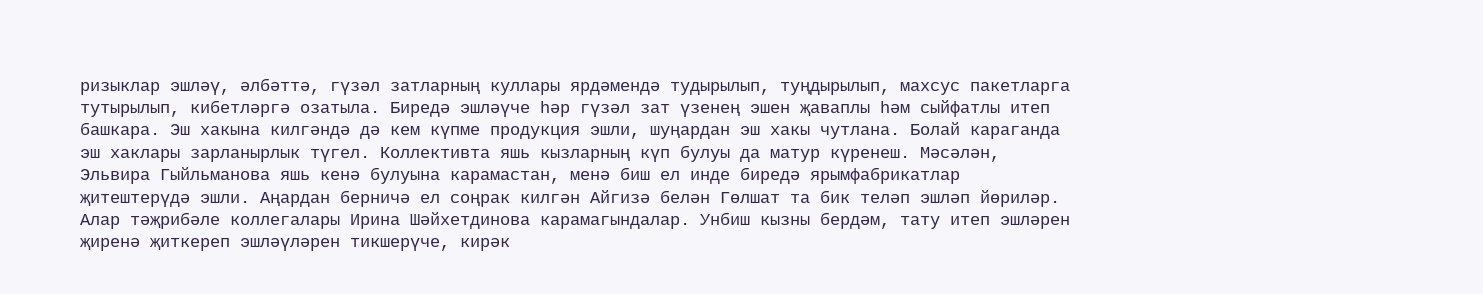ризыклар эшләү, әлбәттә, гүзәл затларның куллары ярдәмендә тудырылып, туңдырылып, махсус пакетларга тутырылып, кибетләргә озатыла. Биредә эшләүче һәр гүзәл зат үзенең эшен җаваплы һәм сыйфатлы итеп башкара. Эш хакына килгәндә дә кем күпме продукция эшли, шуңардан эш хакы чутлана. Болай караганда эш хаклары зарланырлык түгел. Коллективта яшь кызларның күп булуы да матур күренеш. Мәсәлән, Эльвира Гыйльманова яшь кенә булуына карамастан, менә биш ел инде биредә ярымфабрикатлар җитештерүдә эшли. Аңардан берничә ел соңрак килгән Айгизә белән Гөлшат та бик теләп эшләп йөриләр. Алар тәҗрибәле коллегалары Ирина Шәйхетдинова карамагындалар. Унбиш кызны бердәм, тату итеп эшләрен җиренә җиткереп эшләүләрен тикшерүче, кирәк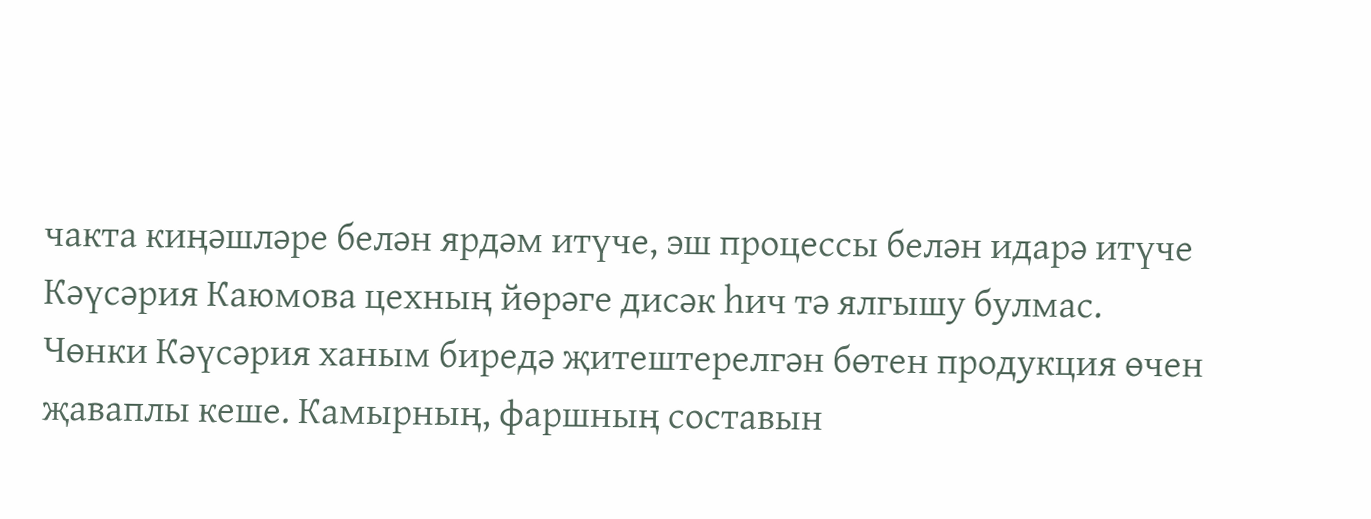чакта киңәшләре белән ярдәм итүче, эш процессы белән идарә итүче Кәүсәрия Каюмова цехның йөрәге дисәк һич тә ялгышу булмас. Чөнки Кәүсәрия ханым биредә җитештерелгән бөтен продукция өчен җаваплы кеше. Камырның, фаршның составын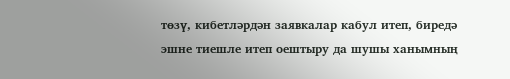төзү, кибетләрдән заявкалар кабул итеп, биредә эшне тиешле итеп оештыру да шушы ханымның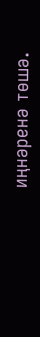иңнәренә төшә.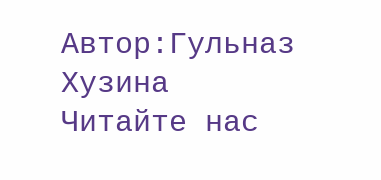Автор:Гульназ Хузина
Читайте нас